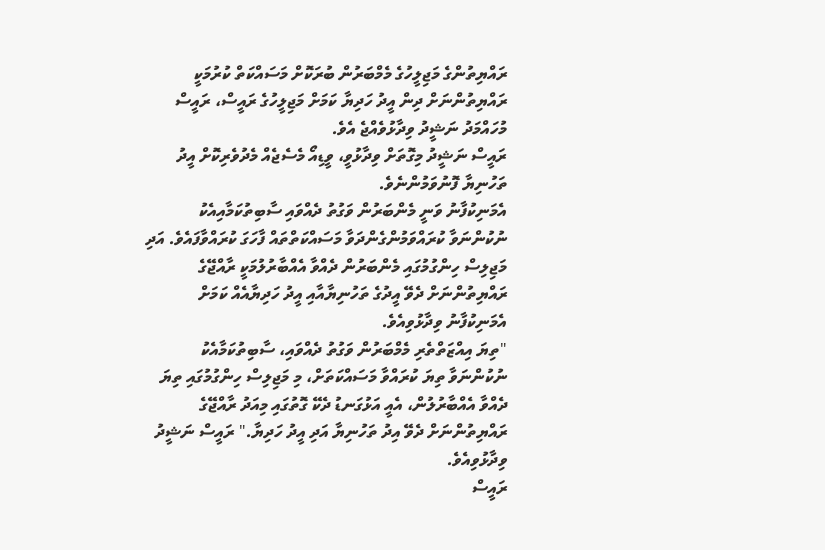ރައްޔިތުންގެ މަޖިލީހުގެ މެމްބަރުން ބުރަކޮށް މަސައްކަތް ކުރުމަކީ ރައްޔިތުންނަށް ދިން އީދު ހަދިޔާ ކަމަށް މަޖިލީހުގެ ރައީސް، ރައީސް މުހައްމަދު ނަޝީދު ވިދާޅުވެއްޖެ އެވެ.
ރައީސް ނަޝީދު މިގޮތަށް ވިދާޅުވީ، ވީޑިއޯ މެސެޖެއް މެދުވެރިކޮށް އީދު ތަހުނިޔާ ފޮނުވަމުންނެވެ.
އެމަނިކުފާނު ވަނީ މެންބަރުން ވަގުތު ދެއްވައި ސާބިތުކަމާއިއެކު ނުކުންނަވާ ކުރައްވަމުންގެންދަވާ މަސައްކަތްތައް ފާހަގަ ކުރައްވާފައެވެ. އަދި މަޖިލިސް ހިންގުމުގައި މެންބަރުން ދެއްވާ އެއްބާރުލުމަކީ ރާއްޖޭގެ ރައްޔިތުންނަށް ދެވޭ އީދުގެ ތަހުނިޔާއާއި އީދު ހަދިޔާއެއް ކަމަށް އެމަނިކުފާނު ވިދާޅުވިއެވެ.
"ތިޔަ އިއްޒަތްތެރި މެމްބަރުން ވަގުތު ދެއްވައި، ސާބިތުކަމާއެކު ނުކުންނަވާ ތިޔަ ކުރައްވާ މަސައްކަތަށް، މި މަޖިލިސް ހިންގުމުގައި ތިޔަ ދެއްވާ އެއްބާރުލުން، އެއީ އަޅުގަނޑު ދެކޭ ގޮތުގައި މިއަދު ރާއްޖޭގެ ރައްޔިތުންނަށް ދެވޭ އިދު ތަހުނިޔާ އަދި އީދު ހަދިޔާ." ރައީސް ނަޝީދު ވިދާޅުވިއެވެ.
ރައީސް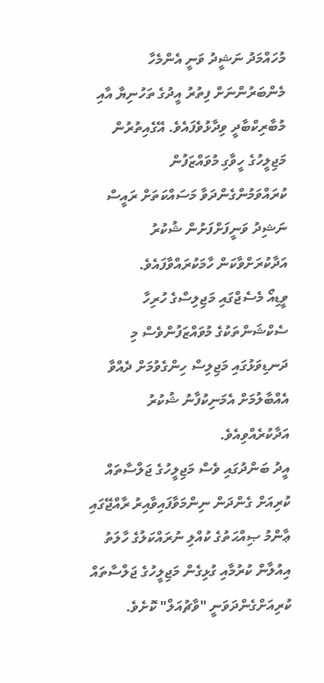މުހައްމަދު ނަޝީދު ވަނީ އެންމެހާ މެންބަރުންނަށް ފިތުރު އީދުގެ ތަހުނިޔާ އާއި މުބާރިކްބާދީ ވިދާޅުވެފައެވެ. އޭގެއިތުރުން މަޖިލީހުގެ ހީވާގި މުވައްޒަފުން ކުރައްވަމުންގެންދަވާ މަސައްކަތަށް ރައީސް ނަޝިދު ވަނީފަށްފަށުން ޝުކުރު އަދާކުރަށްވާކަން ހާމަކުރައްވާފައެވެ.
ވީޑިއޯ މެސެޖްގައި މަޖިލިސްގެ ހުރިހާ ސެކްޝަންތަކުގެ މުވައްޒަފުންވެސް މި ދަނޑިވަޅުގައި މަޖިލިސް ހިންގެވުމަށް ދެއްވާ އެއްބާލުމަށް އެމަނިކުފާނު ޝުކުރު އަދާކުރެއްވިއެވެ.
އީދު ބަންދުގައި ވެސް މަޖިލީހުގެ ޖަލްސާތައް ކުރިއަށް ގެންދަން ނިންމަވާފައިވާއިރު ރާއްޖޭގައި ޢާންމު ޞިއްޙަތުގެ ކުއްލި ނުރައްކަލުގެ ހާލަތު އިއުލާން ކުރުމާއި ގުޅިގެން މަޖިލީހުގެ ޖަލްސާތައް ކުރިއަށްގެންދަވަނީ "ވާޗުއަލް" ކޮށެވެ.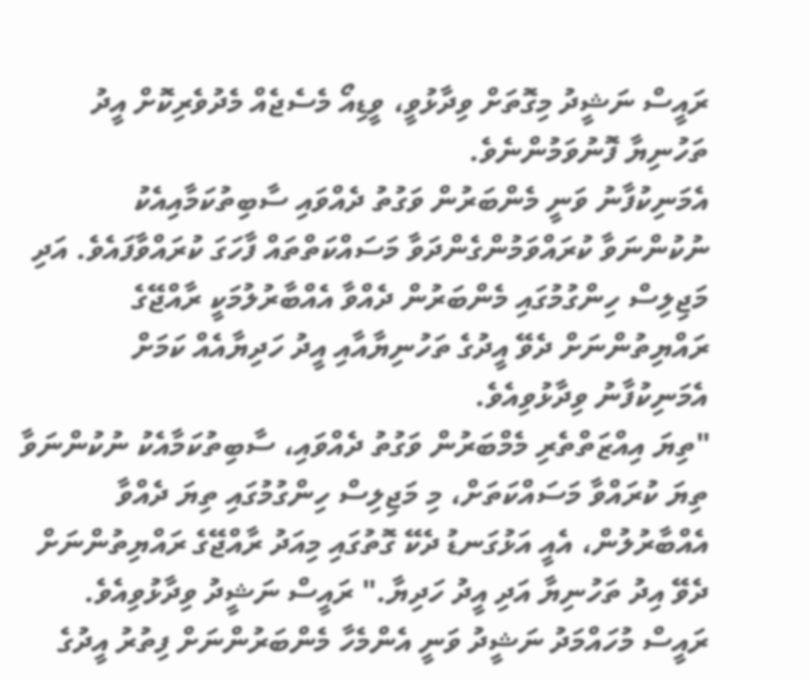ރައީސް ނަޝީދު މިގޮތަށް ވިދާޅުވީ، ވީޑިއޯ މެސެޖެއް މެދުވެރިކޮށް އީދު ތަހުނިޔާ ފޮނުވަމުންނެވެ.
އެމަނިކުފާނު ވަނީ މެންބަރުން ވަގުތު ދެއްވައި ސާބިތުކަމާއިއެކު ނުކުންނަވާ ކުރައްވަމުންގެންދަވާ މަސައްކަތްތައް ފާހަގަ ކުރައްވާފައެވެ. އަދި މަޖިލިސް ހިންގުމުގައި މެންބަރުން ދެއްވާ އެއްބާރުލުމަކީ ރާއްޖޭގެ ރައްޔިތުންނަށް ދެވޭ އީދުގެ ތަހުނިޔާއާއި އީދު ހަދިޔާއެއް ކަމަށް އެމަނިކުފާނު ވިދާޅުވިއެވެ.
"ތިޔަ އިއްޒަތްތެރި މެމްބަރުން ވަގުތު ދެއްވައި، ސާބިތުކަމާއެކު ނުކުންނަވާ ތިޔަ ކުރައްވާ މަސައްކަތަށް، މި މަޖިލިސް ހިންގުމުގައި ތިޔަ ދެއްވާ އެއްބާރުލުން، އެއީ އަޅުގަނޑު ދެކޭ ގޮތުގައި މިއަދު ރާއްޖޭގެ ރައްޔިތުންނަށް ދެވޭ އިދު ތަހުނިޔާ އަދި އީދު ހަދިޔާ." ރައީސް ނަޝީދު ވިދާޅުވިއެވެ.
ރައީސް މުހައްމަދު ނަޝީދު ވަނީ އެންމެހާ މެންބަރުންނަށް ފިތުރު އީދުގެ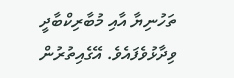ތަހުނިޔާ އާއި މުބާރިކްބާދީ ވިދާޅުވެފައެވެ. އޭގެއިތުރުން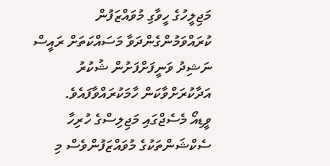މަޖިލީހުގެ ހީވާގި މުވައްޒަފުން ކުރައްވަމުންގެންދަވާ މަސައްކަތަށް ރައީސް ނަޝިދު ވަނީފަށްފަށުން ޝުކުރު އަދާކުރަށްވާކަން ހާމަކުރައްވާފައެވެ.
ވީޑިއޯ މެސެޖްގައި މަޖިލިސްގެ ހުރިހާ ސެކްޝަންތަކުގެ މުވައްޒަފުންވެސް މި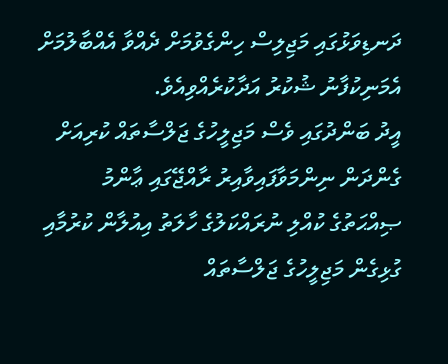ދަނޑިވަޅުގައި މަޖިލިސް ހިންގެވުމަށް ދެއްވާ އެއްބާލުމަށް އެމަނިކުފާނު ޝުކުރު އަދާކުރެއްވިއެވެ.
އީދު ބަންދުގައި ވެސް މަޖިލީހުގެ ޖަލްސާތައް ކުރިއަށް ގެންދަން ނިންމަވާފައިވާއިރު ރާއްޖޭގައި ޢާންމު ޞިއްޙަތުގެ ކުއްލި ނުރައްކަލުގެ ހާލަތު އިއުލާން ކުރުމާއި ގުޅިގެން މަޖިލީހުގެ ޖަލްސާތައް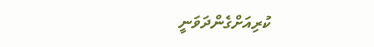ކުރިއަށްގެންދަވަނީ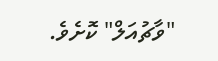"ވާޗުއަލް" ކޮށެވެ.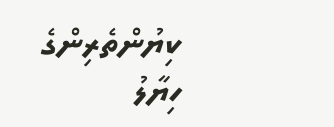ކިޔުންތެރިންގެ ހިޔާލު